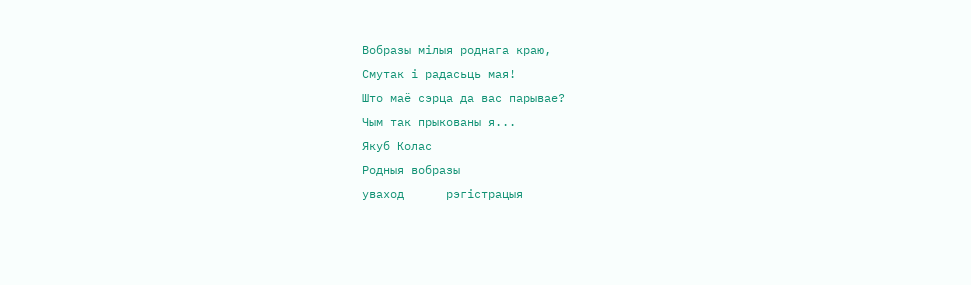Вобразы мілыя роднага краю,
Смутак і радасьць мая!
Што маё сэрца да вас парывае?
Чым так прыкованы я...
Якуб Колас
Родныя вобразы
уваход      рэгiстрацыя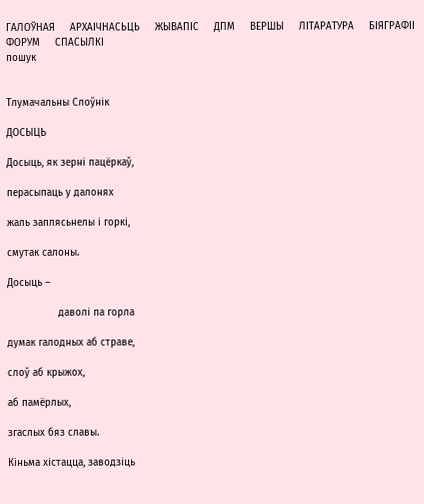ГАЛОЎНАЯ     АРХАІЧНАСЬЦЬ     ЖЫВАПІС     ДПМ     ВЕРШЫ     ЛІТАРАТУРА     БІЯГРАФІІ     ФОРУМ     СПАСЫЛКІ
пошук


Тлумачальны Слоўнік

ДОСЫЦЬ

Досыць, як зерні пацёркаў,

перасыпаць у далонях

жаль заплясьнелы і горкі,

смутак салоны.

Досыць –

                 даволі па горла

думак галодных аб страве,

слоў аб крыжох,

аб памёрлых,

згаслых бяз славы.

Кіньма хістацца, заводзіць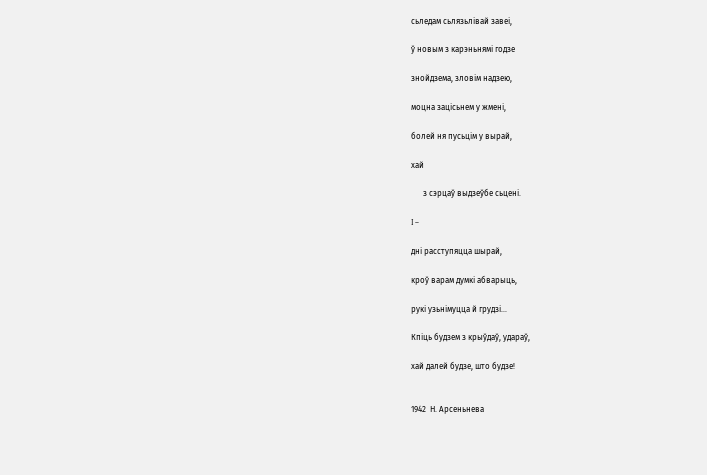сьледам сьлязьлівай завеі,

ў новым з карэньнямі годзе

знойдзема, зловім надзею,

моцна зацісьнем у жмені,

болей ня пусьцім у вырай,

хай

      з сэрцаў выдзеўбе сьцені.

I –

дні расступяцца шырай,

кроў варам думкі абварыць,

рукі узьнімуцца й грудзі...

Кпіць будзем з крыўдаў, удараў,

хай далей будзе, што будзе!


1942  Н. Арсеньнева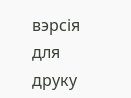вэрсія для друку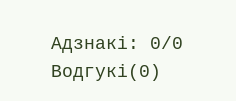Адзнакi: 0/0 Водгукі(0)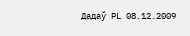Дадаў PL 08.12.2009